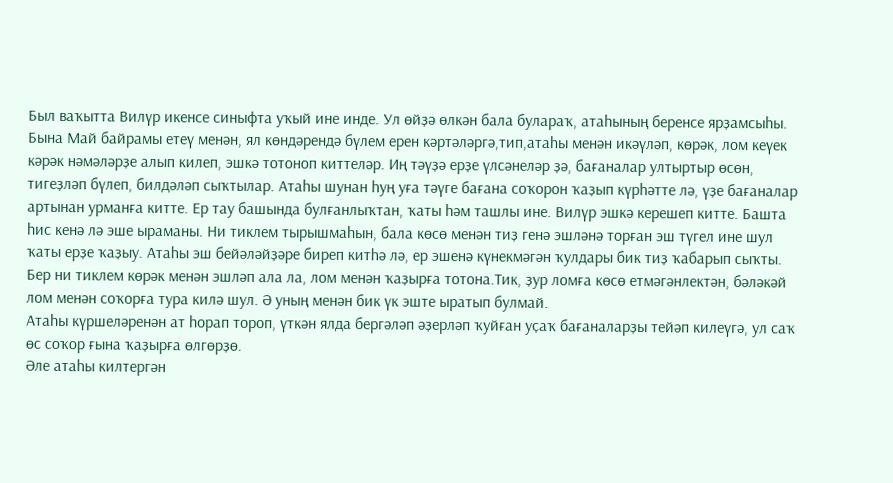Был ваҡытта Вилүр икенсе синыфта уҡый ине инде. Ул өйҙә өлкән бала булараҡ, атаһының беренсе ярҙамсыһы.
Бына Май байрамы етеү менән, ял көндәрендә бүлем ерен кәртәләргә,тип,атаһы менән икәүләп, көрәк, лом кеүек кәрәк нәмәләрҙе алып килеп, эшкә тотоноп киттеләр. Иң тәүҙә ерҙе үлсәнеләр ҙә, бағаналар ултыртыр өсөн, тигеҙләп бүлеп, билдәләп сыҡтылар. Атаһы шунан һуң уға тәүге бағана соҡорон ҡаҙып күрһәтте лә, үҙе бағаналар артынан урманға китте. Ер тау башында булғанлыҡтан, ҡаты һәм ташлы ине. Вилүр эшкә керешеп китте. Башта һис кенә лә эше ыраманы. Ни тиклем тырышмаһын, бала көсө менән тиҙ генә эшләнә торған эш түгел ине шул ҡаты ерҙе ҡаҙыу. Атаһы эш бейәләйҙәре биреп китһә лә, ер эшенә күнекмәгән ҡулдары бик тиҙ ҡабарып сыҡты. Бер ни тиклем көрәк менән эшләп ала ла, лом менән ҡаҙырға тотона.Тик, ҙур ломға көсө етмәгәнлектән, бәләкәй лом менән соҡорға тура килә шул. Ә уның менән бик үк эште ыратып булмай.
Атаһы күршеләренән ат һорап тороп, үткән ялда бергәләп әҙерләп ҡуйған уҫаҡ бағаналарҙы тейәп килеүгә, ул саҡ өс соҡор ғына ҡаҙырға өлгөрҙө.
Әле атаһы килтергән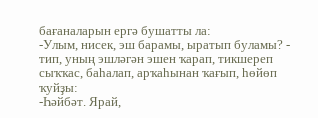бағаналарын ергә бушатты ла:
-Улым, нисек, эш барамы, ыратып буламы? - тип, уның эшләгән эшен ҡарап, тикшереп сыҡҡас, баһалап, арҡаһынан ҡағып, һөйөп ҡуйҙы:
-Һәйбәт. Ярай,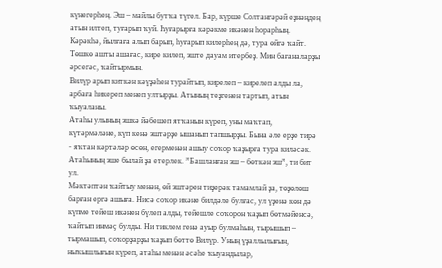күнегерһең. Эш – майлы бутҡа түгел. Бар, күрше Солтангәрәй еҙнәңдең атын илтеп, туғарып ҡуй. Һуғарырға кәрәкме икәнен һорарһың. Кәрәкһә, йылғаға алып барып, һуғарып килерһең дә, тура өйгә ҡайт. Төшкө ашты ашағас, кире килеп, эште дауам итербеҙ. Мин бағаналарҙы әрсегәс, ҡайтырмын.
Вилүр арып киткән кәүҙәһен турайтып, кирелеп – кирелеп алды ла, арбаға һикереп менеп ултырҙы. Атының теҙгенен тартып, атын ҡыуаланы.
Атаһы улының эшкә йәбешеп ятҡанын күреп, уны маҡтап, күтәрмәләне, күп кенә эштәрҙе ышанып тапшырҙы. Бына әле ерҙе тирә - яҡтан кәртәләр өсөн, егерменән ашыу соҡор ҡаҙырға тура киләсәк. Атаһының эше былай ҙа етерлек. ”Башланған эш – бөткән эш”, ти бит ул.
Мәктәптән ҡайтыу менән, өй эштәрен тиҙерәк тамамлай ҙа, төҙөлөш барған ергә ашыға. Нисә соҡор икәне билдәле булғас, ул үҙенә көн дә күпме тейеш икәнен бүлеп алды, тейешле соҡорон ҡаҙып бөтмәйенсә, ҡайтып инмәҫ булды. Ни тиклем генә ауыр булмаһын, тырышып – тырмашып, соҡорҙарҙы ҡаҙып бөттө Вилүр. Уның үҙаллылығын, ныҡышлығын күреп, атаһы менән әсәһе ҡыуандылар,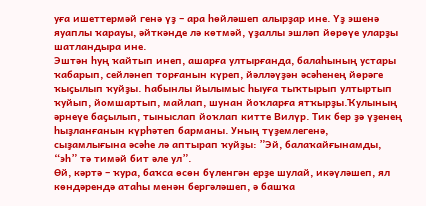уға ишеттермәй генә үҙ – ара һөйләшеп алырҙар ине. Үҙ эшенә яуаплы ҡарауы, әйткәнде лә көтмәй, үҙаллы эшләп йөрөүе уларҙы шатландыра ине.
Эштән һуң ҡайтып инеп, ашарға ултырғанда, балаһының устары ҡабарып, сейләнеп торғанын күреп, йәлләүҙән әсәһенең йөрәге ҡыҫылып ҡуйҙы. Һабынлы йылымыс һыуға тыҡтырып ултыртып ҡуйып, йомшартып, майлап, шунан йоҡларға ятҡырҙы.Ҡулының әрнеүе баҫылып, тыныслап йоҡлап китте Вилүр. Тик бер ҙә үҙенең һыҙланғанын күрһәтеп барманы. Уның түҙемлегенә, сыҙамлығына әсәһе лә аптырап ҡуйҙы: ”Эй, балаҡайғынамды, “эһ” тә тимәй бит әле ул”.
Өй, кәртә – ҡура, баҡса өсөн бүленгән ерҙе шулай, икәүләшеп, ял көндәрендә атаһы менән бергәләшеп, ә башҡа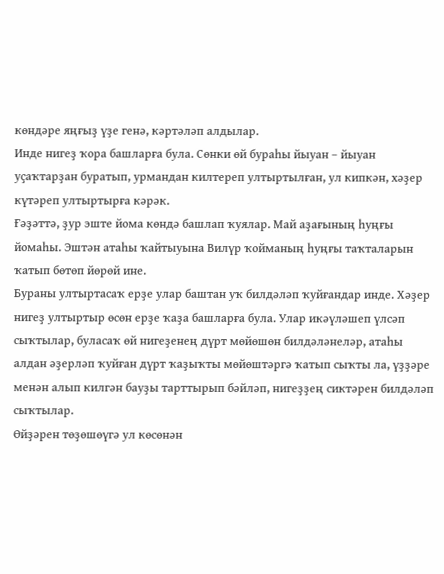көндәре яңғыҙ үҙе генә, кәртәләп алдылар.
Инде нигеҙ ҡора башларға була. Сөнки өй бураһы йыуан – йыуан уҫаҡтарҙан буратып, урмандан килтереп ултыртылған, ул кипкән, хәҙер күтәреп ултыртырға кәрәк.
Ғәҙәттә, ҙур эште йома көндә башлап ҡуялар. Май аҙағының һуңғы йомаһы. Эштән атаһы ҡайтыуына Вилүр ҡойманың һуңғы таҡталарын ҡатып бөтөп йөрөй ине.
Бураны ултыртасаҡ ерҙе улар баштан уҡ билдәләп ҡуйғандар инде. Хәҙер нигеҙ ултыртыр өсөн ерҙе ҡаҙа башларға була. Улар икәүләшеп үлсәп сыҡтылар, буласаҡ өй нигеҙенең дүрт мөйөшөн билдәләнеләр, атаһы алдан әҙерләп ҡуйған дүрт ҡаҙыҡты мөйөштәргә ҡатып сыҡты ла, үҙҙәре менән алып килгән бауҙы тарттырып бәйләп, нигеҙҙең сиктәрен билдәләп сыҡтылар.
Өйҙәрен төҙөшөүгә ул көсөнән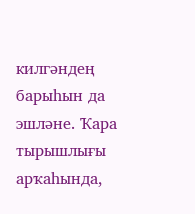килгәндең барыһын да эшләне. Ҡара тырышлығы арҡаһында,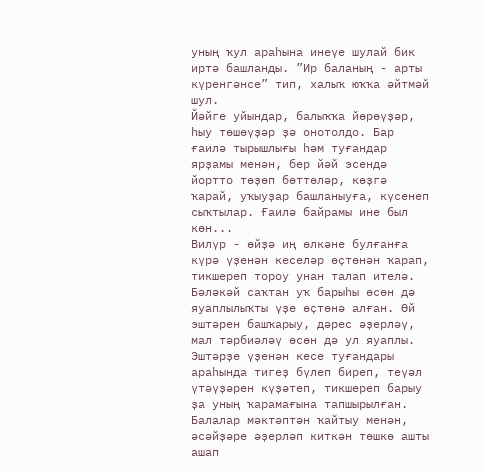уның ҡул араһына инеүе шулай бик иртә башланды. ”Ир баланың - арты күренгәнсе” тип, халыҡ юҡҡа әйтмәй шул.
Йәйге уйындар, балыҡҡа йөрөүҙәр, һыу төшөүҙәр ҙә онотолдо. Бар ғаилә тырышлығы һәм туғандар ярҙамы менән, бер йәй эсендә йортто төҙөп бөттөләр, көҙгә ҡарай, уҡыуҙар башланыуға, күсенеп сыҡтылар. Ғаилә байрамы ине был көн...
Вилүр - өйҙә иң өлкәне булғанға күрә үҙенән кеселәр өҫтөнән ҡарап, тикшереп тороу унан талап ителә. Бәләкәй саҡтан уҡ барыһы өсөн дә яуаплылыҡты үҙе өҫтөнә алған. Өй эштәрен башҡарыу, дәрес әҙерләү, мал тәрбиәләү өсөн дә ул яуаплы. Эштәрҙе үҙенән кесе туғандары араһында тигеҙ бүлеп биреп, теүәл үтәүҙәрен күҙәтеп, тикшереп барыу ҙа уның ҡарамағына тапшырылған.
Балалар мәктәптән ҡайтыу менән, әсәйҙәре әҙерләп киткән төшкө ашты ашап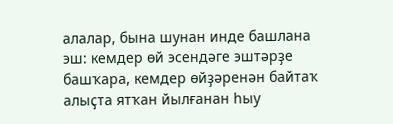алалар, бына шунан инде башлана эш: кемдер өй эсендәге эштәрҙе башҡара, кемдер өйҙәренән байтаҡ алыҫта ятҡан йылғанан һыу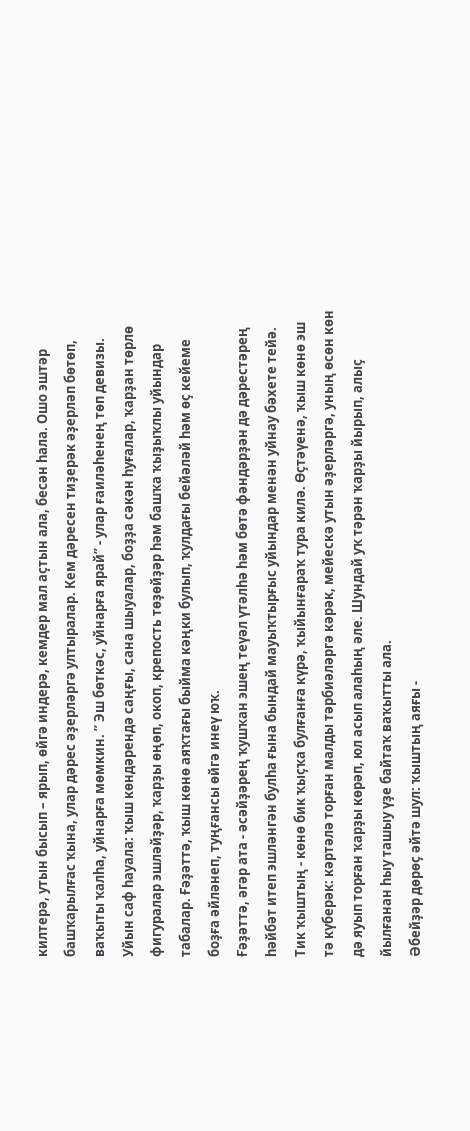килтерә, утын бысып – ярып, өйгә индерә, кемдер мал аҫтын ала, бесән һала. Ошо эштәр башҡарылғас ҡына, улар дәрес әҙерләргә ултыралар. Кем дәресен тиҙерәк әҙерләп бөтөп, ваҡыты ҡалһа, уйнарға мөмкин. ” Эш бөткәс, уйнарға ярай” - улар ғаиләһенең төп девизы.
Уйын саф һауала: ҡыш көндәрендә саңғы, сана шыуалар, боҙҙа сәкән һуғалар, ҡарҙан төрлө фигуралар эшләйҙәр, ҡарҙы өңөп, окоп, крепость төҙөйҙәр һәм башҡа ҡыҙыҡлы уйындар табалар. Ғәҙәттә, ҡыш көнө аяҡтағы быйма кәңки булып, ҡулдағы бейәләй һәм өҫ кейеме боҙға әйләнеп, туңғансы өйгә инеү юҡ.
Ғәҙәттә, әгәр ата - әсәйҙәрең ҡушҡан эшең теүәл үтәлһә һәм бөтә фәндәрҙән дә дәрестәрең һәйбәт итеп эшләнгән булһа ғына бындай мауыҡтырғыс уйындар менән уйнау бәхете тейә.
Тик ҡыштың - көнө бик ҡыҫҡа булғанға күрә, ҡыйынғараҡ тура килә. Өҫтәүенә, ҡыш көнө эш тә күберәк: кәртәлә торған малды тәрбиәләргә кәрәк, мейескә утын әҙерләргә, уның өсөн көн дә яуып торған ҡарҙы көрәп, юл асып алаһың әле. Шундай уҡ тәрән ҡарҙы йырып, алыҫ йылғанан һыу ташыу үҙе байтаҡ ваҡытты ала.
Әбейҙәр дөрөҫ әйтә шул: ҡыштың аяғы -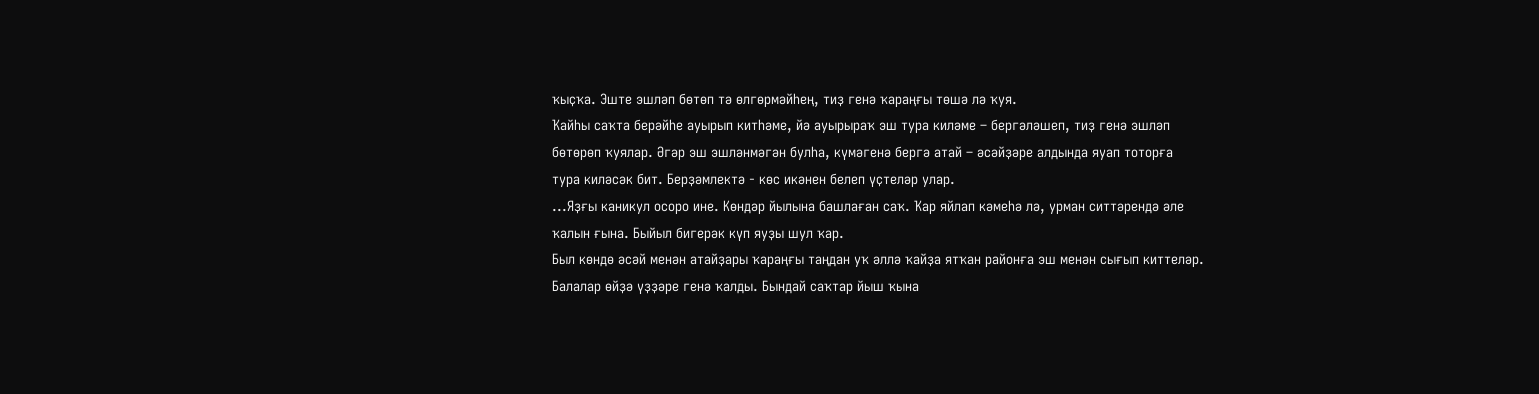ҡыҫҡа. Эште эшләп бөтөп тә өлгөрмәйһең, тиҙ генә ҡараңғы төшә лә ҡуя.
Ҡайһы саҡта берәйһе ауырып китһәме, йә ауырыраҡ эш тура киләме – бергәләшеп, тиҙ генә эшләп бөтөрөп ҡуялар. Әгәр эш эшләнмәгән булһа, күмәгенә бергә атай – әсәйҙәре алдында яуап тоторға тура киләсәк бит. Берҙәмлектә - көс икәнен белеп үҫтеләр улар.
...Яҙғы каникул осоро ине. Көндәр йылына башлаған саҡ. Ҡар яйлап кәмеһә лә, урман ситтәрендә әле ҡалын ғына. Быйыл бигерәк күп яуҙы шул ҡар.
Был көндө әсәй менән атайҙары ҡараңғы таңдан уҡ әллә ҡайҙа ятҡан районға эш менән сығып киттеләр. Балалар өйҙә үҙҙәре генә ҡалды. Бындай саҡтар йыш ҡына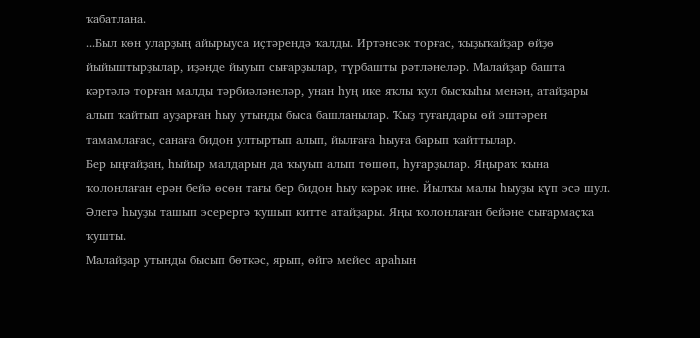ҡабатлана.
...Был көн уларҙың айырыуса иҫтәрендә ҡалды. Иртәнсәк торғас, ҡыҙыҡайҙар өйҙө йыйыштырҙылар, иҙәнде йыуып сығарҙылар, түрбашты рәтләнеләр. Малайҙар башта кәртәлә торған малды тәрбиәләнеләр, унан һуң ике яҡлы ҡул бысҡыһы менән, атайҙары алып ҡайтып ауҙарған һыу утынды быса башланылар. Ҡыҙ туғандары өй эштәрен тамамлағас, санаға бидон ултыртып алып, йылғаға һыуға барып ҡайттылар.
Бер ыңғайҙан, һыйыр малдарын да ҡыуып алып төшөп, һуғарҙылар. Яңыраҡ ҡына ҡолонлаған ерән бейә өсөн тағы бер бидон һыу кәрәк ине. Йылҡы малы һыуҙы күп эсә шул. Әлегә һыуҙы ташып эсерергә ҡушып китте атайҙары. Яңы ҡолонлаған бейәне сығармаҫҡа ҡушты.
Малайҙар утынды бысып бөткәс, ярып, өйгә мейес араһын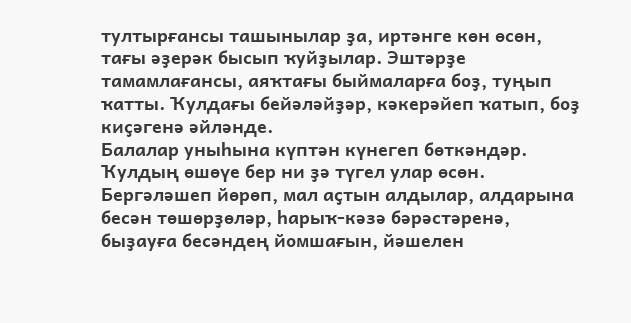тултырғансы ташынылар ҙа, иртәнге көн өсөн, тағы әҙерәк бысып ҡуйҙылар. Эштәрҙе тамамлағансы, аяҡтағы быймаларға боҙ, туңып ҡатты. Ҡулдағы бейәләйҙәр, кәкерәйеп ҡатып, боҙ киҫәгенә әйләнде.
Балалар уныһына күптән күнегеп бөткәндәр. Ҡулдың өшөүе бер ни ҙә түгел улар өсөн. Бергәләшеп йөрөп, мал аҫтын алдылар, алдарына бесән төшөрҙөләр, һарыҡ-кәзә бәрәстәренә, быҙауға бесәндең йомшағын, йәшелен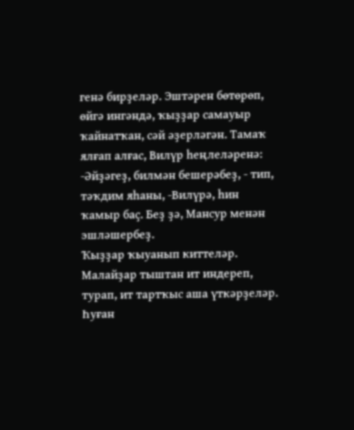генә бирҙеләр. Эштәрен бөтөрөп, өйгә ингәндә, ҡыҙҙар самауыр ҡайнатҡан, сәй әҙерләгән. Тамаҡ ялғап алғас, Вилүр һеңлеләренә:
-Әйҙәгеҙ, билмән бешерәбеҙ, - тип, тәҡдим яһаны, -Вилүрә, һин ҡамыр баҫ. Беҙ ҙә, Мансур менән эшләшербеҙ.
Ҡыҙҙар ҡыуанып киттеләр. Малайҙар тыштан ит индереп, турап, ит тартҡыс аша үткәрҙеләр. Һуған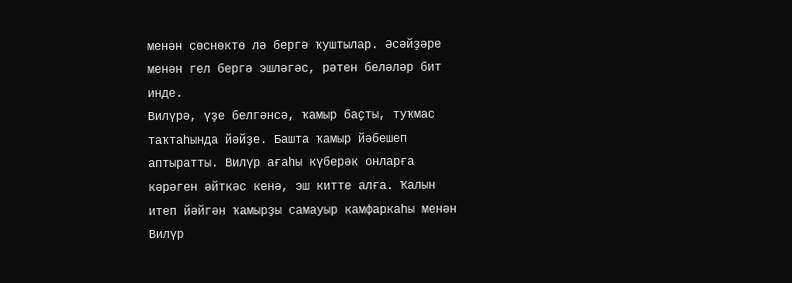менән сөснөктө лә бергә ҡуштылар. Әсәйҙәре менән гел бергә эшләгәс, рәтен беләләр бит инде.
Вилүрә, үҙе белгәнсә, ҡамыр баҫты, туҡмас таҡтаһында йәйҙе. Башта ҡамыр йәбешеп аптыратты. Вилүр ағаһы күберәк онларға кәрәген әйткәс кенә, эш китте алға. Ҡалын итеп йәйгән ҡамырҙы самауыр камфаркаһы менән Вилүр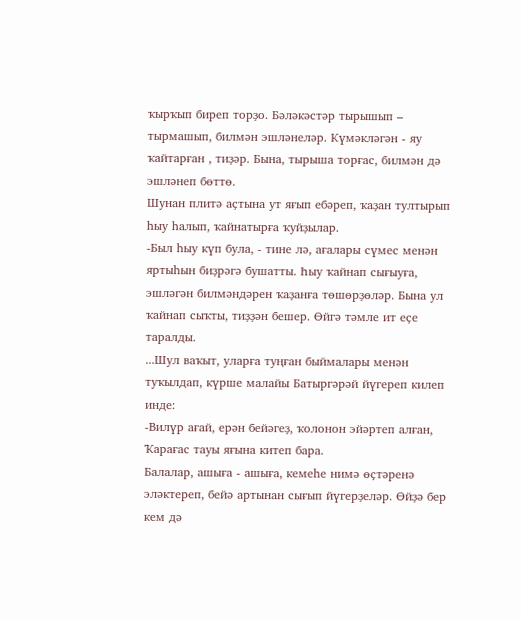ҡырҡып биреп торҙо. Бәләкәстәр тырышып – тырмашып, билмән эшләнеләр. Күмәкләгән - яу ҡайтарған , тиҙәр. Бына, тырыша торғас, билмән дә эшләнеп бөттө.
Шунан плитә аҫтына ут яғып ебәреп, ҡаҙан тултырып һыу һалып, ҡайнатырға ҡуйҙылар.
-Был һыу күп була, - тине лә, ағалары сүмес менән яртыһын биҙрәгә бушатты. Һыу ҡайнап сығыуға, эшләгән билмәндәрен ҡаҙанға төшөрҙөләр. Бына ул ҡайнап сыҡты, тиҙҙән бешер. Өйгә тәмле ит еҫе таралды.
...Шул ваҡыт, уларға туңған быймалары менән туҡылдап, күрше малайы Батыргәрәй йүгереп килеп инде:
-Вилүр ағай, ерән бейәгеҙ, ҡолонон эйәртеп алған, Ҡарағас тауы яғына китеп бара.
Балалар, ашыға - ашыға, кемеһе нимә өҫтәренә эләктереп, бейә артынан сығып йүгерҙеләр. Өйҙә бер кем дә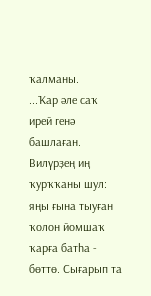ҡалманы.
...Ҡар әле саҡ ирей генә башлаған. Вилүрҙең иң ҡурҡҡаны шул: яңы ғына тыуған ҡолон йомшаҡ ҡарға батһа - бөттө. Сығарып та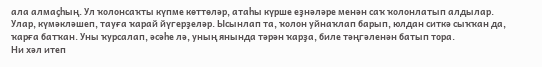ала алмаҫһың. Ул ҡолонсаҡты күпме көттөләр, атаһы күрше еҙнәләре менән саҡ ҡолонлатып алдылар.
Улар, күмәкләшеп, тауға ҡарай йүгерҙеләр. Ысынлап та, ҡолон уйнаҡлап барып, юлдан ситкә сыҡҡан да, ҡарға батҡан. Уны ҡурсалап, әсәһе лә, уның янында тәрән ҡарҙа, биле тәңгәленән батып тора.
Ни хәл итеп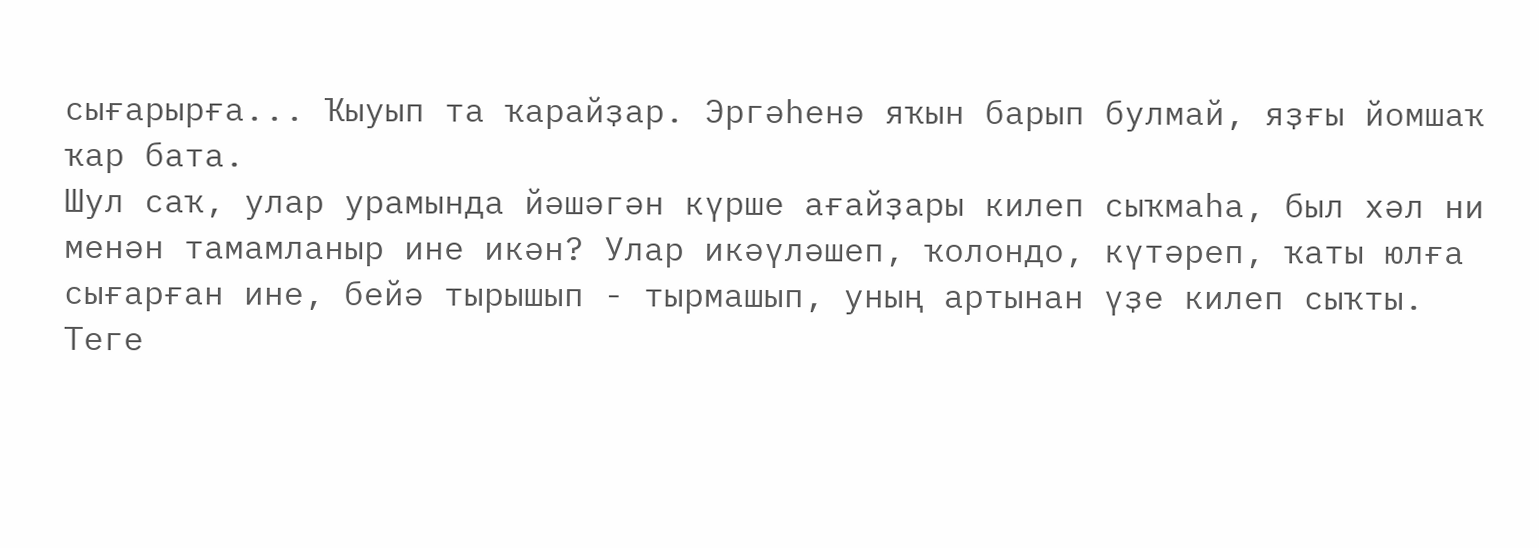сығарырға... Ҡыуып та ҡарайҙар. Эргәһенә яҡын барып булмай, яҙғы йомшаҡ ҡар бата.
Шул саҡ, улар урамында йәшәгән күрше ағайҙары килеп сыҡмаһа, был хәл ни менән тамамланыр ине икән? Улар икәүләшеп, ҡолондо, күтәреп, ҡаты юлға сығарған ине, бейә тырышып - тырмашып, уның артынан үҙе килеп сыҡты.
Теге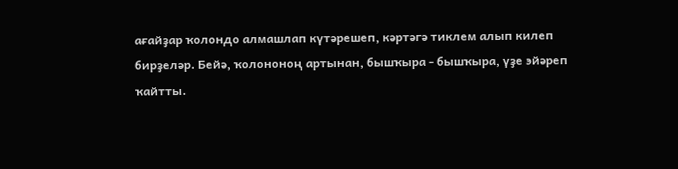ағайҙар ҡолондо алмашлап күтәрешеп, кәртәгә тиклем алып килеп бирҙеләр. Бейә, ҡолононоң артынан, бышҡыра - бышҡыра, үҙе эйәреп ҡайтты.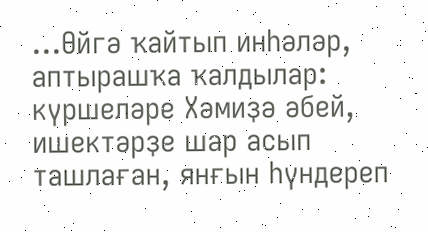...Өйгә ҡайтып инһәләр, аптырашҡа ҡалдылар: күршеләре Хәмиҙә әбей, ишектәрҙе шар асып ташлаған, янғын һүндереп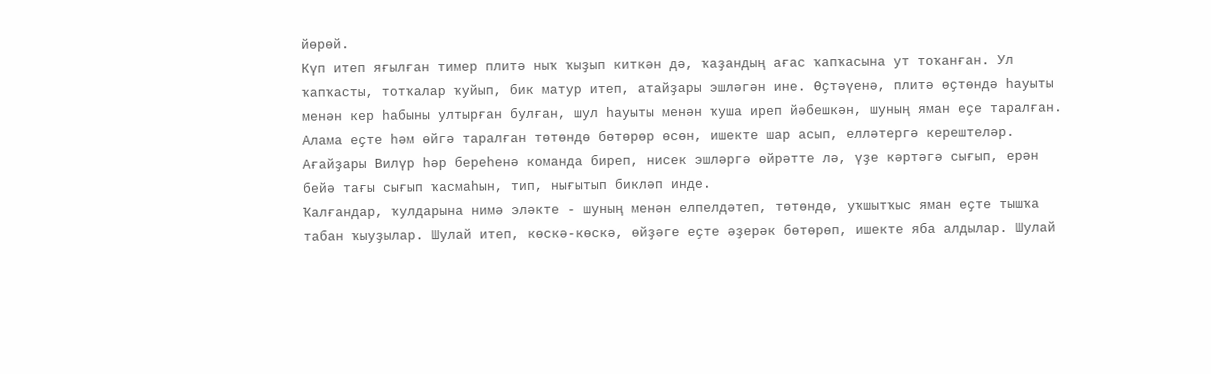йөрөй.
Күп итеп яғылған тимер плитә ныҡ ҡыҙып киткән дә, ҡаҙандың ағас ҡапҡасына ут тоҡанған. Ул ҡапҡасты, тотҡалар ҡуйып, бик матур итеп, атайҙары эшләгән ине. Өҫтәүенә, плитә өҫтөндә һауыты менән кер һабыны ултырған булған, шул һауыты менән ҡуша иреп йәбешкән, шуның яман еҫе таралған.
Алама еҫте һәм өйгә таралған төтөндө бөтөрөр өсөн, ишекте шар асып, елләтергә керештеләр.
Ағайҙары Вилүр һәр береһенә команда биреп, нисек эшләргә өйрәтте лә, үҙе кәртәгә сығып, ерән бейә тағы сығып ҡасмаһын, тип, нығытып бикләп инде.
Ҡалғандар, ҡулдарына нимә эләкте - шуның менән елпелдәтеп, төтөндө, уҡшытҡыс яман еҫте тышҡа табан ҡыуҙылар. Шулай итеп, көскә-көскә, өйҙәге еҫте әҙерәк бөтөрөп, ишекте яба алдылар. Шулай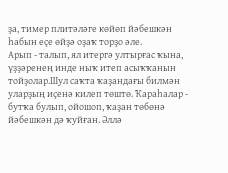ҙа, тимер плитәләге көйөп йәбешкән һабын еҫе өйҙә оҙаҡ торҙо әле.
Арып - талып, ял итергә ултырғас ҡына, үҙҙәренең инде ныҡ итеп асыҡҡанын тойҙолар.Шул саҡта ҡаҙандағы билмән уларҙың иҫенә килеп төштө. Ҡараһалар - бутҡа булып, ойошоп, ҡаҙан төбөнә йәбешкән дә ҡуйған. Әллә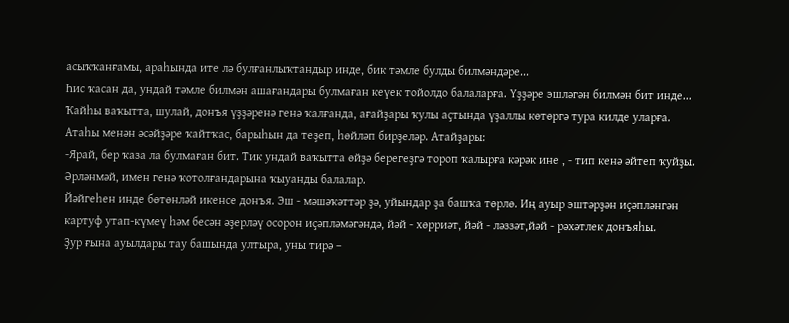асыҡҡанғамы, араһында ите лә булғанлыҡтандыр инде, бик тәмле булды билмәндәре...
Һис ҡасан да, ундай тәмле билмән ашағандары булмаған кеүек тойолдо балаларға. Үҙҙәре эшләгән билмән бит инде...
Ҡайһы ваҡытта, шулай, донъя үҙҙәренә генә ҡалғанда, ағайҙары ҡулы аҫтында үҙаллы көтөргә тура килде уларға.
Атаһы менән әсәйҙәре ҡайтҡас, барыһын да теҙеп, һөйләп бирҙеләр. Атайҙары:
-Ярай, бер ҡаза ла булмаған бит. Тик ундай ваҡытта өйҙә берегеҙгә тороп ҡалырға кәрәк ине , - тип кенә әйтеп ҡуйҙы.
Әрләнмәй, имен генә ҡотолғандарына ҡыуанды балалар.
Йәйгеһен инде бөтөнләй икенсе донъя. Эш - мәшәҡәттәр ҙә, уйындар ҙа башҡа төрлө. Иң ауыр эштәрҙән иҫәпләнгән картуф утап-күмеү һәм бесән әҙерләү осорон иҫәпләмәгәндә, йәй - хөрриәт, йәй - ләззәт,йәй - рәхәтлек донъяһы.
Ҙур ғына ауылдары тау башында ултыра, уны тирә –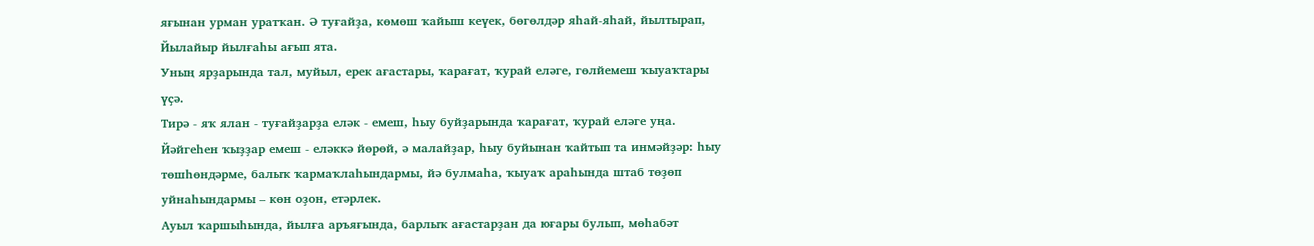яғынан урман уратҡан. Ә туғайҙа, көмөш ҡайыш кеүек, бөгөлдәр яһай-яһай, йылтырап, Йылайыр йылғаһы ағып ята.
Уның ярҙарында тал, муйыл, ерек ағастары, ҡарағат, ҡурай еләге, гөлйемеш ҡыуаҡтары үҫә.
Тирә - яҡ ялан - туғайҙарҙа еләк - емеш, һыу буйҙарында ҡарағат, ҡурай еләге уңа. Йәйгеһен ҡыҙҙар емеш - еләккә йөрөй, ә малайҙар, һыу буйынан ҡайтып та инмәйҙәр: һыу төшһөндәрме, балыҡ ҡармаҡлаһындармы, йә булмаһа, ҡыуаҡ араһында штаб төҙөп уйнаһындармы – көн оҙон, етәрлек.
Ауыл ҡаршыһында, йылға аръяғында, барлыҡ ағастарҙан да юғары булып, мөһабәт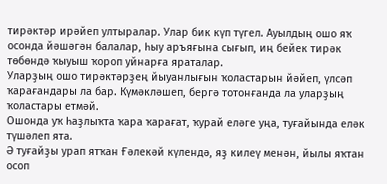тирәктәр ирәйеп ултыралар. Улар бик күп түгел. Ауылдың ошо яҡ осонда йәшәгән балалар, һыу аръяғына сығып, иң бейек тирәк төбөндә ҡыуыш ҡороп уйнарға яраталар.
Уларҙың ошо тирәктәрҙең йыуанлығын ҡоластарын йәйеп, үлсәп ҡарағандары ла бар. Күмәкләшеп, бергә тотонғанда ла уларҙың ҡоластары етмәй.
Ошонда уҡ һаҙлыҡта ҡара ҡарағат, ҡурай еләге уңа, туғайында еләк түшәлеп ята.
Ә туғайҙы урап ятҡан Ғәлекәй күлендә, яҙ килеү менән, йылы яҡтан осоп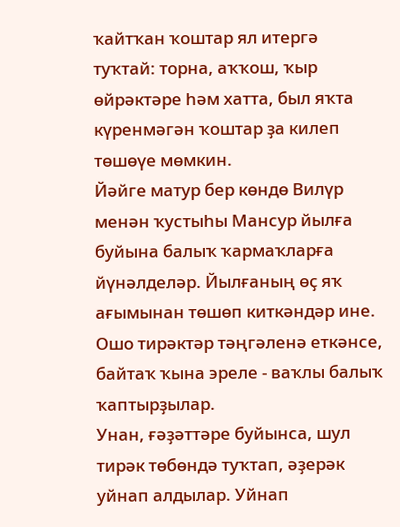ҡайтҡан ҡоштар ял итергә туҡтай: торна, аҡҡош, ҡыр өйрәктәре һәм хатта, был яҡта күренмәгән ҡоштар ҙа килеп төшөүе мөмкин.
Йәйге матур бер көндө Вилүр менән ҡустыһы Мансур йылға буйына балыҡ ҡармаҡларға йүнәлделәр. Йылғаның өҫ яҡ ағымынан төшөп киткәндәр ине. Ошо тирәктәр тәңгәленә еткәнсе, байтаҡ ҡына эреле - ваҡлы балыҡ ҡаптырҙылар.
Унан, ғәҙәттәре буйынса, шул тирәк төбөндә туҡтап, әҙерәк уйнап алдылар. Уйнап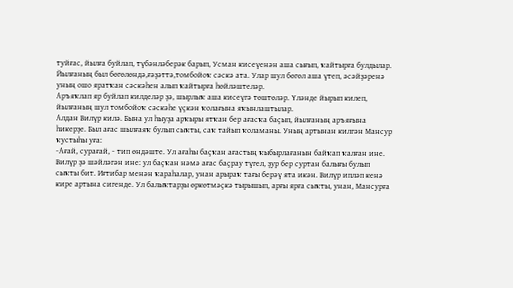туйғас, йылға буйлап, түбәнләберәк барып, Усман кисеүенән аша сығып, ҡайтырға булдылар.
Йылғаның был бөгөлөндә,ғәҙәттә,томбойоҡ сәскә ата. Улар шул бөгөл аша үтеп, әсәйҙәренә уның ошо яратҡан сәскәһен алып ҡайтырға һөйләштеләр.
Аръяҡлап яр буйлап килделәр ҙә, шырлыҡ аша кисеүгә төштөләр. Үләнде йырып килеп, йылғаның шул томбойоҡ сәскәһе үҫкән ҡолағына яҡынлаштылар.
Алдан Вилүр килә. Бына ул һыуҙа арҡыры ятҡан бер ағасҡа баҫып, йылғаның аръяғына һикерҙе. Был ағас шылғаяҡ булып сыҡты, саҡ тайып ҡоламаны. Уның артынан килгән Мансур ҡустыһы уға:
-Ағай, сурағай, - тип өндәште. Ул ағаһы баҫҡан ағастың ҡыбырлағанын байҡап ҡалған ине. Вилүр ҙә шәйләгән ине: ул баҫҡан нәмә ағас баҫрау түгел, ҙур бер суртан балығы булып сыҡты бит. Иғтибар менән ҡараһалар, унан арыраҡ тағы берәү ята икән. Вилүр ипләп кенә кире артына сигенде. Ул балыҡтарҙы өркөтмәҫкә тырышып, арғы ярға сыҡты, унан, Мансурға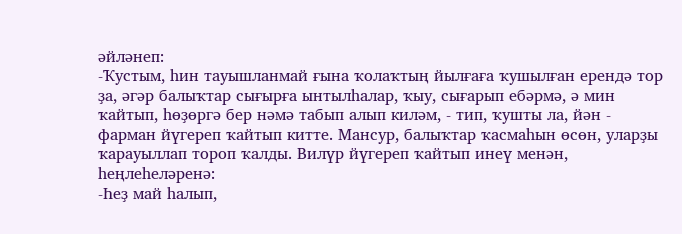әйләнеп:
-Ҡустым, һин тауышланмай ғына ҡолаҡтың йылғаға ҡушылған ерендә тор ҙа, әгәр балыҡтар сығырға ынтылһалар, ҡыу, сығарып ебәрмә, ә мин ҡайтып, һөҙөргә бер нәмә табып алып киләм, - тип, ҡушты ла, йән - фарман йүгереп ҡайтып китте. Мансур, балыҡтар ҡасмаһын өсөн, уларҙы ҡарауыллап тороп ҡалды. Вилүр йүгереп ҡайтып инеү менән, һеңлеһеләренә:
-Һеҙ май һалып,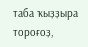таба ҡыҙҙыра тороғоҙ,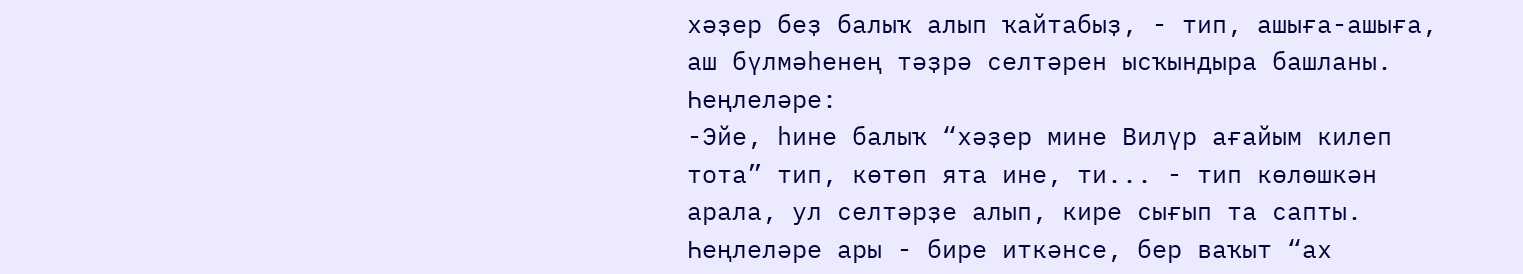хәҙер беҙ балыҡ алып ҡайтабыҙ, - тип, ашыға-ашыға, аш бүлмәһенең тәҙрә селтәрен ысҡындыра башланы. Һеңлеләре:
-Эйе, һине балыҡ “хәҙер мине Вилүр ағайым килеп тота” тип, көтөп ята ине, ти... - тип көлөшкән арала, ул селтәрҙе алып, кире сығып та сапты.
Һеңлеләре ары - бире иткәнсе, бер ваҡыт “ах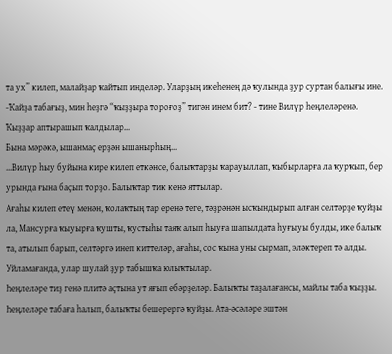та ух” килеп, малайҙар ҡайтып инделәр. Уларҙың икеһенең дә ҡулында ҙур суртан балығы ине.
-Ҡайҙа табағыҙ, мин һеҙгә “ҡыҙҙыра тороғоҙ” тигән инем бит? - тине Вилүр һеңлеләренә. Ҡыҙҙар аптырашып ҡалдылар...
Бына мәрәкә, ышанмаҫ ерҙән ышанырһың...
...Вилүр һыу буйына кире килеп еткәнсе, балыҡтарҙы ҡарауыллап, ҡыбырларға ла ҡурҡып, бер урында ғына баҫып торҙо. Балыҡтар тик кенә яттылар.
Ағаһы килеп етеү менән, ҡолаҡтың тар еренә теге, тәҙрәнән ысҡындырып алған селтәрҙе ҡуйҙы ла, Мансурға ҡыуырға ҡушты, ҡустыһы таяҡ алып һыуға шапылдата һуғыуы булды, ике балыҡ та, атылып барып, селтәргә инеп киттеләр, ағаһы, сос ҡына уны сырмап, эләктереп тә алды. Уйламағанда, улар шулай ҙур табышҡа юлыҡтылар.
Һеңлеләре тиҙ генә плитә аҫтына ут яғып ебәрҙеләр. Балыҡты таҙалағансы, майлы таба ҡыҙҙы. Һеңлеләре табаға һалып, балыҡты бешерергә ҡуйҙы. Ата-әсәләре эштән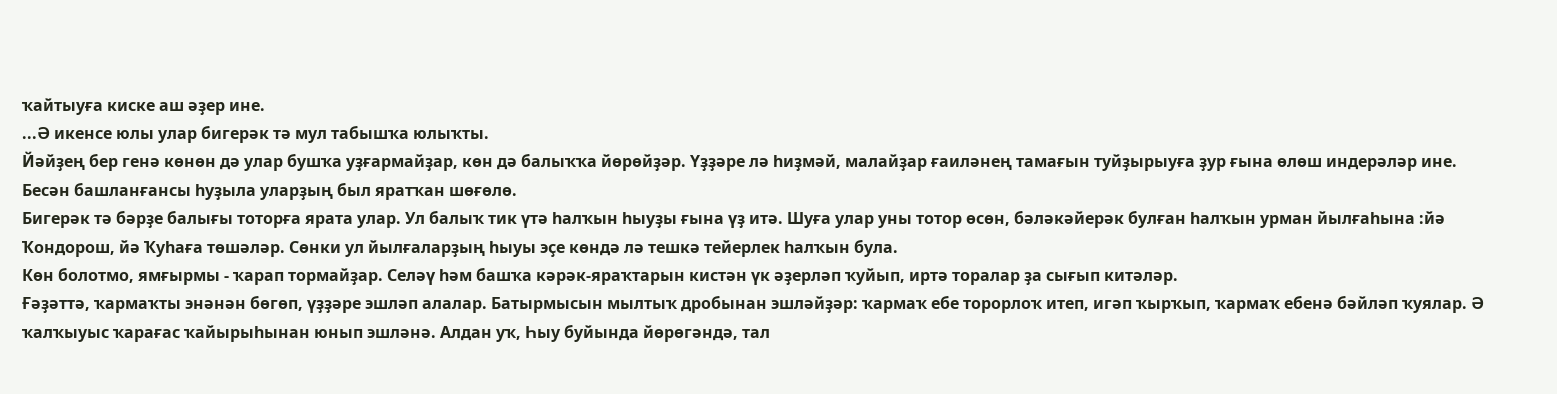ҡайтыуға киске аш әҙер ине.
...Ә икенсе юлы улар бигерәк тә мул табышҡа юлыҡты.
Йәйҙең бер генә көнөн дә улар бушҡа уҙғармайҙар, көн дә балыҡҡа йөрөйҙәр. Үҙҙәре лә һиҙмәй, малайҙар ғаиләнең тамағын туйҙырыуға ҙур ғына өлөш индерәләр ине.
Бесән башланғансы һуҙыла уларҙың был яратҡан шөғөлө.
Бигерәк тә бәрҙе балығы тоторға ярата улар. Ул балыҡ тик үтә һалҡын һыуҙы ғына үҙ итә. Шуға улар уны тотор өсөн, бәләкәйерәк булған һалҡын урман йылғаһына :йә Ҡондорош, йә Ҡуһаға төшәләр. Сөнки ул йылғаларҙың һыуы эҫе көндә лә тешкә тейерлек һалҡын була.
Көн болотмо, ямғырмы - ҡарап тормайҙар. Селәү һәм башҡа кәрәк-яраҡтарын кистән үк әҙерләп ҡуйып, иртә торалар ҙа сығып китәләр.
Ғәҙәттә, ҡармаҡты энәнән бөгөп, үҙҙәре эшләп алалар. Батырмысын мылтыҡ дробынан эшләйҙәр: ҡармаҡ ебе торорлоҡ итеп, игәп ҡырҡып, ҡармаҡ ебенә бәйләп ҡуялар. Ә ҡалҡыуыс ҡарағас ҡайырыһынан юнып эшләнә. Алдан уҡ, Һыу буйында йөрөгәндә, тал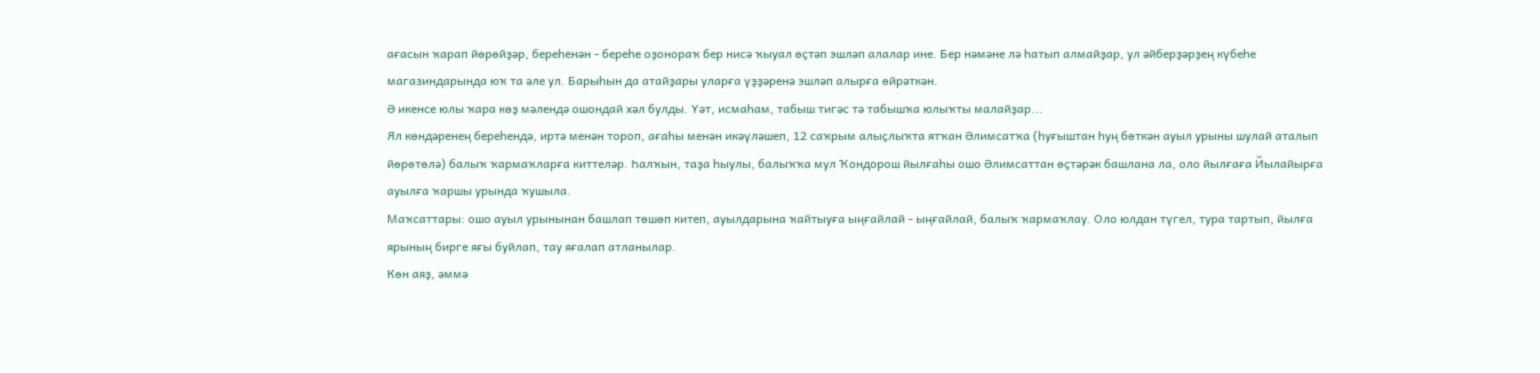ағасын ҡарап йөрөйҙәр, береһенән - береһе оҙонораҡ бер нисә ҡыуал өҫтәп эшләп алалар ине. Бер нәмәне лә һатып алмайҙар, ул әйберҙәрҙең күбеһе магазиндарында юҡ та әле ул. Барыһын да атайҙары уларға үҙҙәренә эшләп алырға өйрәткән.
Ә икенсе юлы ҡара көҙ мәлендә ошондай хәл булды. Үәт, исмаһам, табыш тигәс тә табышҡа юлыҡты малайҙар...
Ял көндәренең береһендә, иртә менән тороп, ағаһы менән икәүләшеп, 12 саҡрым алыҫлыҡта ятҡан Әлимсатҡа (һуғыштан һуң бөткән ауыл урыны шулай аталып йөрөтөлә) балыҡ ҡармаҡларға киттеләр. Һалҡын, таҙа һыулы, балыҡҡа мул Ҡондорош йылғаһы ошо Әлимсаттан өҫтәрәк башлана ла, оло йылғаға Йылайырға ауылға ҡаршы урында ҡушыла.
Маҡсаттары: ошо ауыл урынынан башлап төшөп китеп, ауылдарына ҡайтыуға ыңғайлай - ыңғайлай, балыҡ ҡармаҡлау. Оло юлдан түгел, тура тартып, йылға ярының бирге яғы буйлап, тау яғалап атланылар.
Көн аяҙ, әммә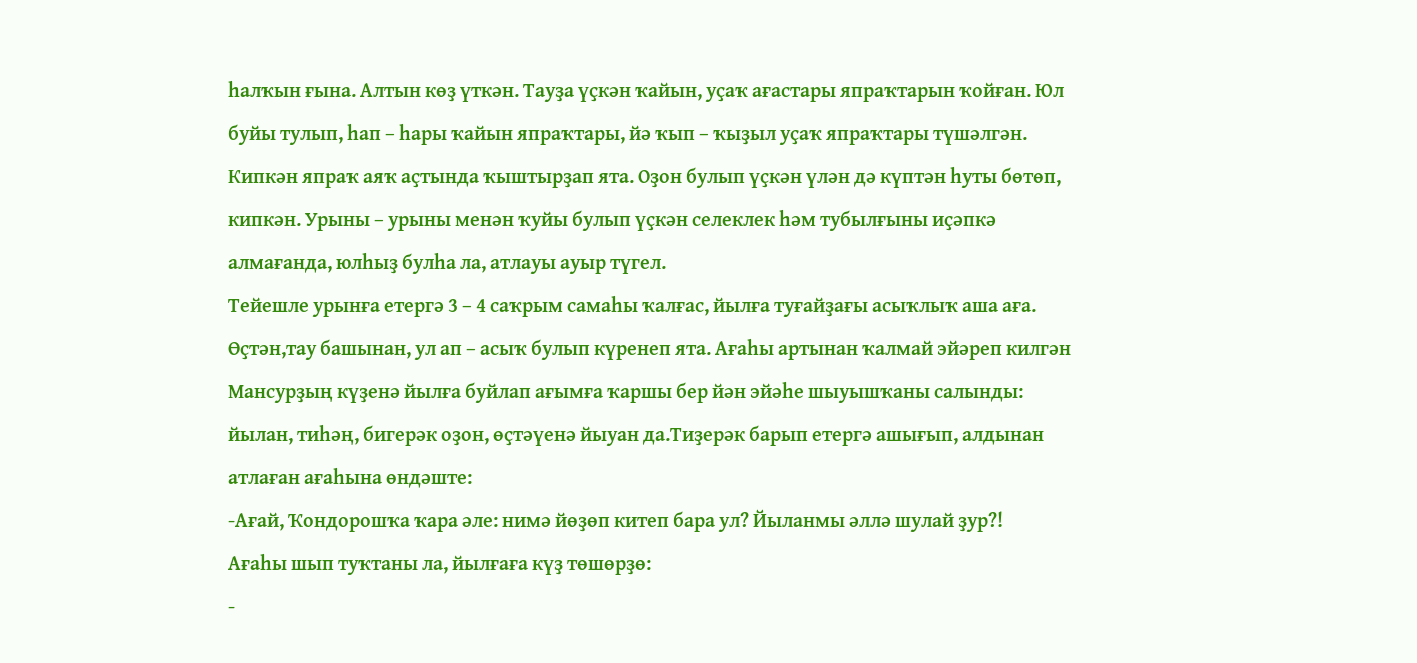һалҡын ғына. Алтын көҙ үткән. Тауҙа үҫкән ҡайын, уҫаҡ ағастары япраҡтарын ҡойған. Юл буйы тулып, һап – һары ҡайын япраҡтары, йә ҡып – ҡыҙыл уҫаҡ япраҡтары түшәлгән. Кипкән япраҡ аяҡ аҫтында ҡыштырҙап ята. Оҙон булып үҫкән үлән дә күптән һуты бөтөп, кипкән. Урыны – урыны менән ҡуйы булып үҫкән селеклек һәм тубылғыны иҫәпкә алмағанда, юлһыҙ булһа ла, атлауы ауыр түгел.
Тейешле урынға етергә 3 – 4 саҡрым самаһы ҡалғас, йылға туғайҙағы асыҡлыҡ аша аға. Өҫтән,тау башынан, ул ап – асыҡ булып күренеп ята. Ағаһы артынан ҡалмай эйәреп килгән Мансурҙың күҙенә йылға буйлап ағымға ҡаршы бер йән эйәһе шыуышҡаны салынды: йылан, тиһәң, бигерәк оҙон, өҫтәүенә йыуан да.Тиҙерәк барып етергә ашығып, алдынан атлаған ағаһына өндәште:
-Ағай, Ҡондорошҡа ҡара әле: нимә йөҙөп китеп бара ул? Йыланмы әллә шулай ҙур?!
Ағаһы шып туҡтаны ла, йылғаға күҙ төшөрҙө:
-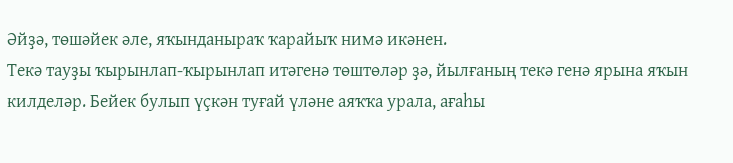Әйҙә, төшәйек әле, яҡынданыраҡ ҡарайыҡ нимә икәнен.
Текә тауҙы ҡырынлап-ҡырынлап итәгенә төштөләр ҙә, йылғаның текә генә ярына яҡын килделәр. Бейек булып үҫкән туғай үләне аяҡҡа урала, ағаһы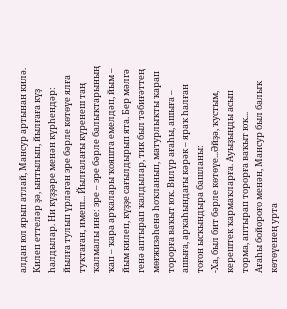алдан юл ярып атлай, Мансур артынан килә. Килеп еттеләр ҙә, ынтылып, йылғаға күҙ һалдылар. Ни күҙҙәре менән күрһендәр: йылға тулып үрләгән эре бәрле көтөүе ялға туҡтаған, имеш... Йылғалағы күренеш таң ҡалмалы ине: эре – эре бәрле балыҡтарының ҡап – ҡара арҡалары ҡояшта емелдәп, йым – йым килеп, күҙҙе сағылдырып ята. Бер мәлгә генә аптырап ҡалдылар, тик был тәбиғәттең мөғжизәһенә һоҡланып, матурлыҡты ҡарап торорға ваҡыт юҡ. Вилүр ағаһы, ашыға – ашыға, арҡаһындағы кәрәк – яраҡ һалған тоғон ысҡындыра башланы:
-Ха, был бит бәрле көтөүе...Әйҙә, ҡустым, керештек ҡармаҡларға. Ауыҙыңды асып торма, аптырап торорға ваҡыт юҡ...
Ағаһы бойороғо менән, Мансур был балыҡ көтөүенең урта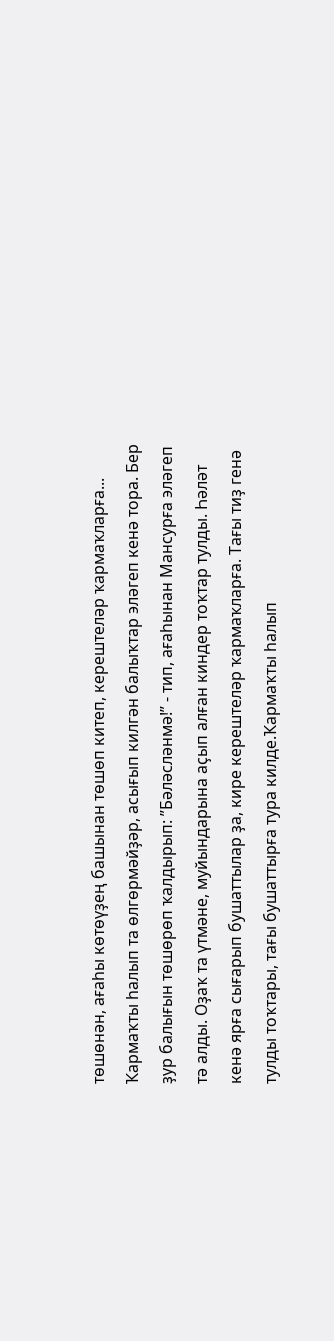төшөнән, ағаһы көтөүҙең башынан төшөп китеп, керештеләр ҡармаҡларға... Ҡармаҡты һалып та өлгөрмәйҙәр, асығып килгән балыҡтар эләгеп кенә тора. Бер ҙур балығын төшөрөп ҡалдырып: ”Бәләсләнмә!” - тип, ағаһынан Мансурға эләгеп тә алды. Оҙаҡ та үтмәне, муйындарына аҫып алған киндер тоҡтар тулды. Һәләт кенә ярға сығарып бушаттылар ҙа, кире керештеләр ҡармаҡларға. Тағы тиҙ генә тулды тоҡтары, тағы бушаттырға тура килде.Ҡармаҡты һалып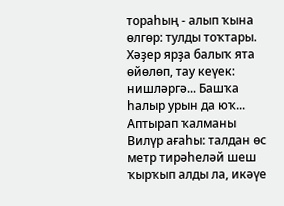тораһың - алып ҡына өлгөр: тулды тоҡтары. Хәҙер ярҙа балыҡ ята өйөлөп, тау кеүек: нишләргә... Башҡа һалыр урын да юҡ... Аптырап ҡалманы Вилүр ағаһы: талдан өс метр тирәһеләй шеш ҡырҡып алды ла, икәүе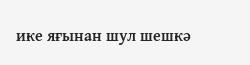ике яғынан шул шешкә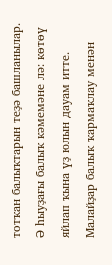тотҡан балыҡтарын теҙә башланылар. Ә һыуҙағы балыҡ кәмемәне лә: көтөү яйлап ҡына үҙ юлын дауам итте.
Малайҙар балыҡ ҡармаҡлау менән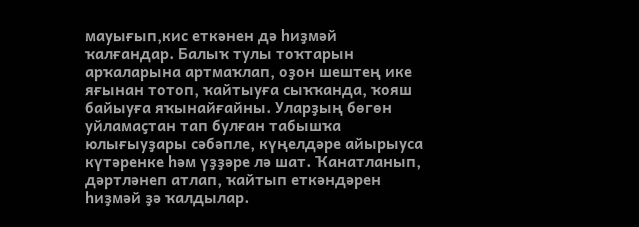мауығып,кис еткәнен дә һиҙмәй ҡалғандар. Балыҡ тулы тоҡтарын арҡаларына артмаҡлап, оҙон шештең ике яғынан тотоп, ҡайтыуға сыҡҡанда, ҡояш байыуға яҡынайғайны. Уларҙың бөгөн уйламаҫтан тап булған табышҡа юлығыуҙары сәбәпле, күңелдәре айырыуса күтәренке һәм үҙҙәре лә шат. Ҡанатланып, дәртләнеп атлап, ҡайтып еткәндәрен һиҙмәй ҙә ҡалдылар.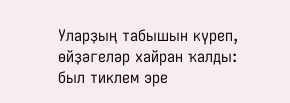Уларҙың табышын күреп, өйҙәгеләр хайран ҡалды: был тиклем эре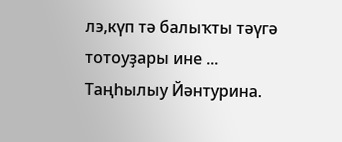лэ,күп тә балыҡты тәүгә тотоуҙары ине ...
Таңһылыу Йәнтурина.